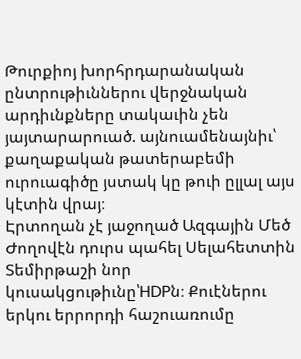Թուրքիոյ խորհրդարանական ընտրութիւններու վերջնական արդիւնքները տակաւին չեն յայտարարուած. այնուամենայնիւ՝ քաղաքական թատերաբեմի ուրուագիծը յստակ կը թուի ըլլալ այս կէտին վրայ։
Էրտողան չէ յաջողած Ազգային Մեծ Ժողովէն դուրս պահել Սելահետտին Տեմիրթաշի նոր կուսակցութիւնը՝HDPն։ Քուէներու երկու երրորդի հաշուառումը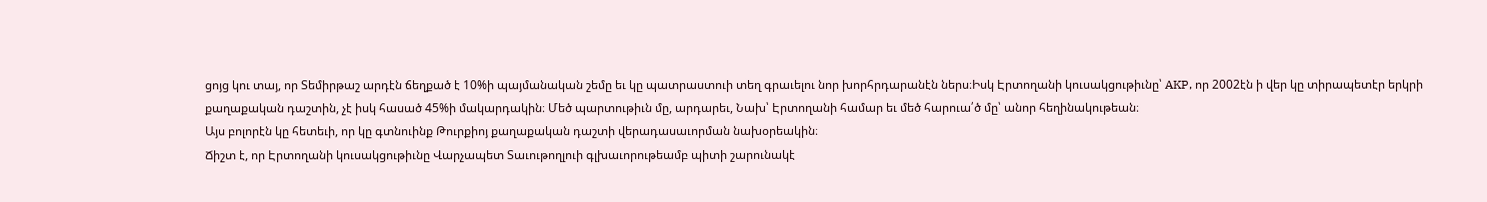ցոյց կու տայ, որ Տեմիրթաշ արդէն ճեղքած է 10%ի պայմանական շեմը եւ կը պատրաստուի տեղ գրաւելու նոր խորհրդարանէն ներս։Իսկ Էրտողանի կուսակցութիւնը՝ AKP, որ 2002էն ի վեր կը տիրապետէր երկրի քաղաքական դաշտին, չէ իսկ հասած 45%ի մակարդակին։ Մեծ պարտութիւն մը, արդարեւ, Նախ՝ Էրտողանի համար եւ մեծ հարուա՛ծ մը՝ անոր հեղինակութեան։
Այս բոլորէն կը հետեւի, որ կը գտնուինք Թուրքիոյ քաղաքական դաշտի վերադասաւորման նախօրեակին։
Ճիշտ է, որ Էրտողանի կուսակցութիւնը Վարչապետ Տաւութողլուի գլխաւորութեամբ պիտի շարունակէ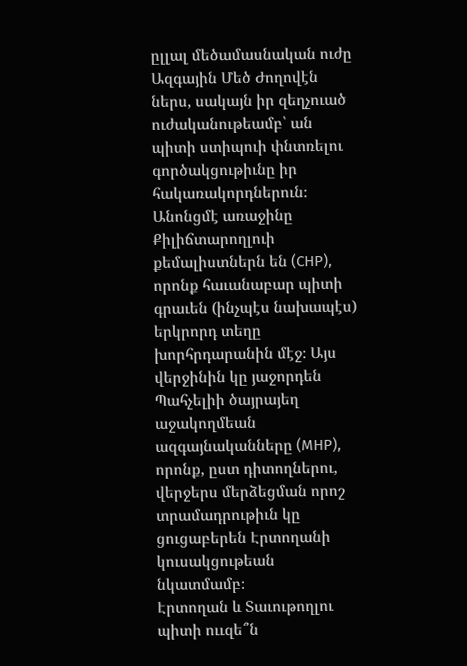ըլլալ մեծամասնական ուժը Ազգային Մեծ Ժողովէն ներս, սակայն իր զեղչուած ուժականութեամբ՝ ան պիտի ստիպուի փնտռելու գործակցութիւնը իր հակառակորդներուն։ Անոնցմէ առաջինը Քիլիճտարողլուի քեմալիստներն են (CHP), որոնք հաւանաբար պիտի գրաւեն (ինչպէս նախապէս) երկրորդ տեղը խորհրդարանին մէջ։ Այս վերջինին կը յաջորդեն Պահչելիի ծայրայեղ աջակողմեան ազգայնականները (MHP), որոնք, ըստ դիտողներու, վերջերս մերձեցման որոշ տրամադրութիւն կը ցուցաբերեն Էրտողանի կուսակցութեան նկատմամբ։
Էրտողան և Տաւութողլու պիտի ոււզե՞ն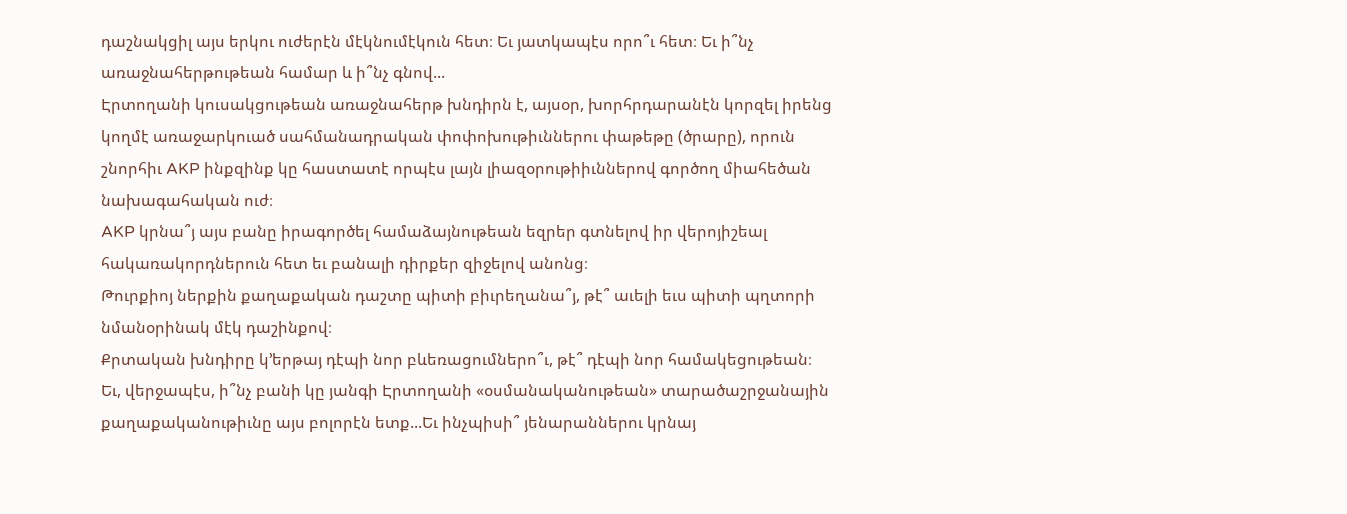դաշնակցիլ այս երկու ուժերէն մէկնումէկուն հետ։ Եւ յատկապէս որո՞ւ հետ։ Եւ ի՞նչ առաջնահերթութեան համար և ի՞նչ գնով...
Էրտողանի կուսակցութեան առաջնահերթ խնդիրն է, այսօր, խորհրդարանէն կորզել իրենց կողմէ առաջարկուած սահմանադրական փոփոխութիւններու փաթեթը (ծրարը), որուն շնորհիւ AKP ինքզինք կը հաստատէ որպէս լայն լիազօրութիիւններով գործող միահեծան նախագահական ուժ։
AKP կրնա՞յ այս բանը իրագործել համաձայնութեան եզրեր գտնելով իր վերոյիշեալ հակառակորդներուն հետ եւ բանալի դիրքեր զիջելով անոնց։
Թուրքիոյ ներքին քաղաքական դաշտը պիտի բիւրեղանա՞յ, թէ՞ աւելի եւս պիտի պղտորի նմանօրինակ մէկ դաշինքով։
Քրտական խնդիրը կ՚երթայ դէպի նոր բևեռացումներո՞ւ, թէ՞ դէպի նոր համակեցութեան։
Եւ, վերջապէս, ի՞նչ բանի կը յանգի Էրտողանի «օսմանականութեան» տարածաշրջանային քաղաքականութիւնը այս բոլորէն ետք...Եւ ինչպիսի՞ յենարաններու կրնայ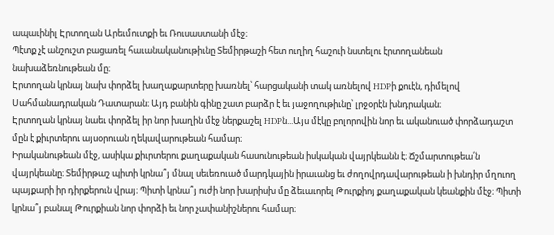ապաւինիլ Էրտողան Արեւմուտքի եւ Ռուսաստանի մէջ։
Պէտք չէ անշուշտ բացառել հաւանականութիւնը Տեմիրթաշի հետ ուղիղ հաշուի նստելու էրտողանեան նախաձեռնութեան մը։
Էրտողան կրնայ նախ փորձել խաղաքարտերը խառնել՝ հարցականի տակ առնելով HDPի քուէն, դիմելով Սահմանադրական Դատարան։ Այդ բանին գինը շատ բարձր է եւ յաջողութիւնը՝ լրջօրէն խնդրական։
Էրտողան կրնայ նաեւ փորձել իր նոր խաղին մէջ ներքաշել HDPն...Այս մէկը բոլորովին նոր եւ ականուած փորձադաշտ մըն է քիւրտերու այսօրուան ղեկավարութեան համար։
Իրականութեան մէջ, ասիկա քիւրտերու քաղաքական հասունութեան իսկական վայրկեանն է։ Ճշմարտութեա՛ն վայրկեանը։ Տեմիրթաշ պիտի կրնա՞յ մնալ սեւեռուած մարդկային իրաւանց եւ ժողովրդավարութեան ի խնդիր մղուող պայքարի իր դիրքերուն վրայ։ Պիտի կրնա՞յ ուժի նոր խարիսխ մը ձեւաւորել Թուրքիոյ քաղաքական կեանքին մէջ։ Պիտի կրնա՞յ բանալ Թուրքիան նոր փորձի եւ նոր չափանիշներու համար։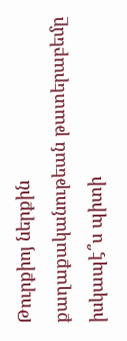Թուրքիոյ ներքին քաղաքականութեան թատերաբեմը իսկապէ՞ս պիտի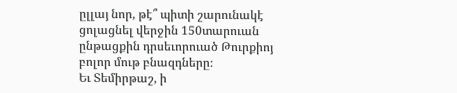ըլլայ նոր, թէ՞ պիտի շարունակէ ցոլացնել վերջին 150տարուան ընթացքին դրսեւորուած Թուրքիոյ բոլոր մութ բնազդները։
Եւ Տեմիրթաշ, ի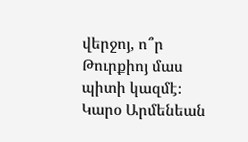վերջոյ, ո՞ր Թուրքիոյ մաս պիտի կազմէ։
Կարօ Արմենեան